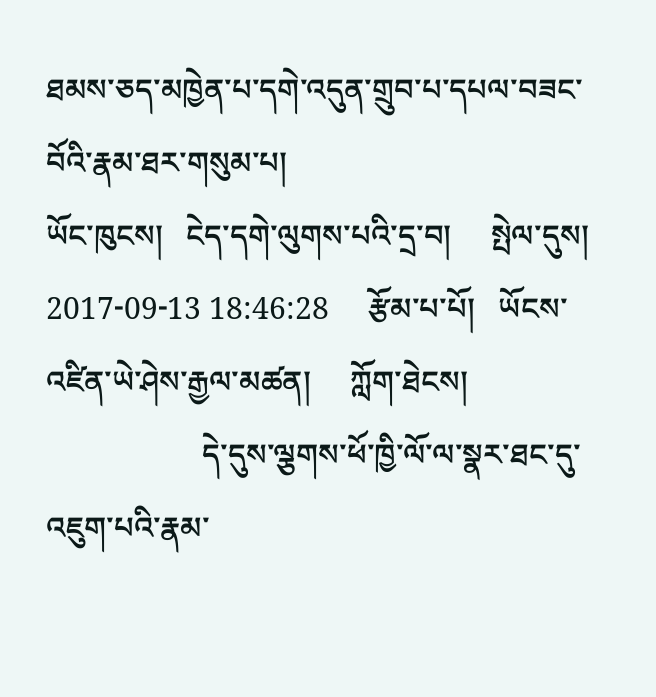ཐམས་ཅད་མཁྱེན་པ་དགེ་འདུན་གྲུབ་པ་དཔལ་བཟང་བོའི་རྣམ་ཐར་གསུམ་པ།
ཡོང་ཁུངས།   ངེད་དགེ་ལུགས་པའི་དྲ་བ།     སྤེལ་དུས།  2017-09-13 18:46:28     རྩོམ་པ་པོ།   ཡོངས་འཛིན་ཡེ་ཤེས་རྒྱལ་མཚན།     ཀློག་ཐེངས།
                    དེ་དུས་ལྕགས་ཕོ་ཁྱི་ལོ་ལ་སྣར་ཐང་དུ་འཇུག་པའི་རྣམ་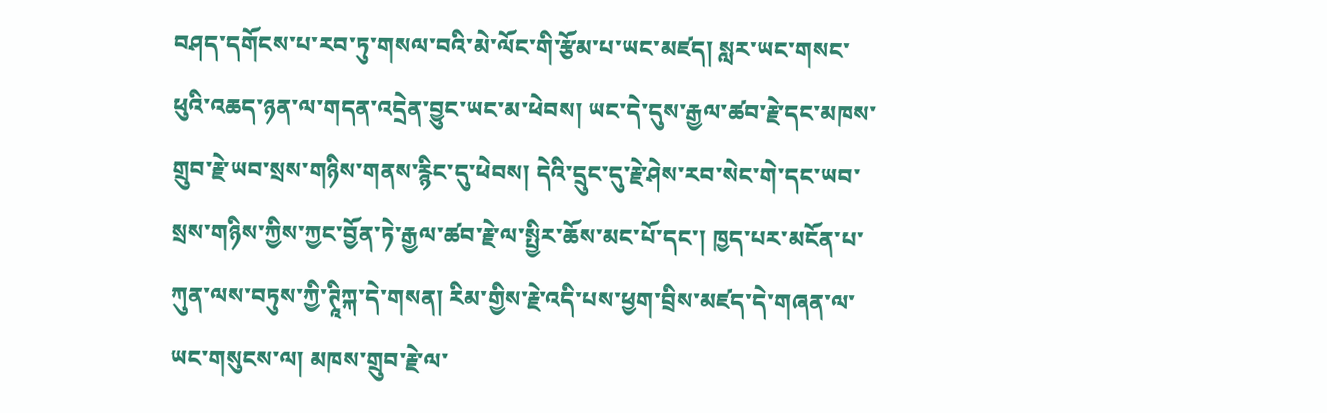བཤད་དགོངས་པ་རབ་ཏུ་གསལ་བའི་མེ་ལོང་གི་རྩོམ་པ་ཡང་མཛད། སླར་ཡང་གསང་ཕུའི་འཆད་ཉན་ལ་གདན་འདྲེན་བྱུང་ཡང་མ་ཕེབས། ཡང་དེ་དུས་རྒྱལ་ཚབ་རྗེ་དང་མཁས་གྲུབ་རྗེ་ཡབ་སྲས་གཉིས་གནས་རྙིང་དུ་ཕེབས། དེའི་དྲུང་དུ་རྗེ་ཤེས་རབ་སེང་གེ་དང་ཡབ་སྲས་གཉིས་ཀྱིས་ཀྱང་བྱོན་ཏེ་རྒྱལ་ཚབ་རྗེ་ལ་སྤྱིར་ཆོས་མང་པོ་དང་། ཁྱད་པར་མངོན་པ་ཀུན་ལས་བཏུས་ཀྱི་ཊཱིཀྐ་དེ་གསན། རིམ་གྱིས་རྗེ་འདི་པས་ཕྱག་བྲིས་མཛད་དེ་གཞན་ལ་ཡང་གསུངས་ལ། མཁས་གྲུབ་རྗེ་ལ་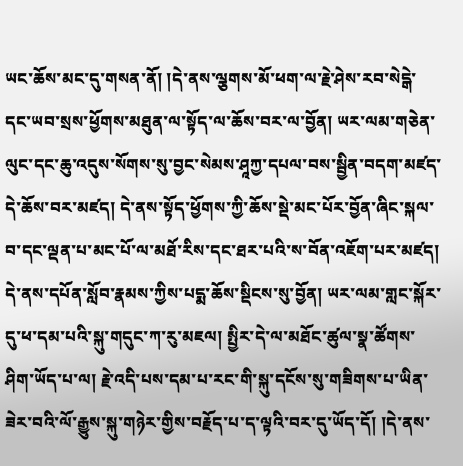ཡང་ཆོས་མང་དུ་གསན་ནོ། །དེ་ནས་ལྕགས་མོ་ཕག་ལ་རྗེ་ཤེས་རབ་སེདྒེ་དང་ཡབ་སྲས་ཕྱོགས་མཐུན་ལ་སྟོད་ལ་ཆོས་བར་ལ་བྱོན། ཡར་ལམ་གཅེན་ལུང་དང་ཆུ་འདུས་སོགས་སུ་བྱང་སེམས་ཤཱཀྱ་དཔལ་བས་སྦྱིན་བདག་མཛད་དེ་ཆོས་བར་མཛད། དེ་ནས་སྟོད་ཕྱོགས་ཀྱི་ཆོས་སྡེ་མང་པོར་བྱོན་ཞིང་སྐལ་བ་དང་ལྡན་པ་མང་པོ་ལ་མཐོ་རིས་དང་ཐར་པའི་ས་བོན་འཇོག་པར་མཛད། དེ་ནས་དཔོན་སློབ་རྣམས་ཀྱིས་པདྨ་ཆོས་སྡིངས་སུ་བྱོན། ཡར་ལམ་གླང་སྐོར་དུ་ཕ་དམ་པའི་སྐུ་གདུང་ཀ་རུ་མཇལ། སྤྱིར་དེ་ལ་མཐོང་ཚུལ་སྣ་ཚོགས་ཤིག་ཡོད་པ་ལ། རྗེ་འདི་པས་དམ་པ་རང་གི་སྐུ་དངོས་སུ་གཟིགས་པ་ཡིན་ཟེར་བའི་ལོ་རྒྱུས་སྐུ་གཉེར་གྱིས་བརྗོད་པ་ད་ལྟའི་བར་དུ་ཡོད་དོ། །དེ་ནས་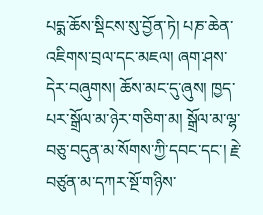པདྨ་ཆོས་སྡིངས་སུ་བྱོན་ཏེ། པཎ་ཆེན་འཇིགས་བྲལ་དང་མཇལ། ཞག་ཤས་དེར་བཞུགས། ཆོས་མང་དུ་ཞུས། ཁྱད་པར་སྒྲོལ་མ་ཉེར་གཅིག་མ། སྒྲོལ་མ་ལྷ་བཅུ་བདུན་མ་སོགས་ཀྱི་དབང་དང་། རྗེ་བཙུན་མ་དཀར་སྔོ་གཉིས་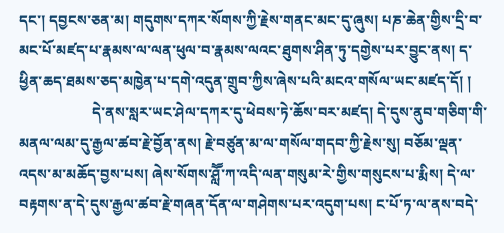དང་། དབྱངས་ཅན་མ། གདུགས་དཀར་སོགས་ཀྱི་རྗེས་གནང་མང་དུ་ཞུས། པཎ་ཆེན་གྱིས་དྲི་བ་མང་པོ་མཛད་པ་རྣམས་ལ་ལན་ཕུལ་བ་རྣམས་ལའང་ཐུགས་ཤིན་ཏུ་དགྱེས་པར་བྱུང་ནས། ད་ཕྱིན་ཆད་ཐམས་ཅད་མཁྱེན་པ་དགེ་འདུན་གྲུབ་ཀྱིས་ཞེས་པའི་མངའ་གསོལ་ཡང་མཛད་དོ། །
                    དེ་ནས་སླར་ཡང་ཤེལ་དཀར་དུ་ཕེབས་ཏེ་ཆོས་བར་མཛད། དེ་དུས་ནུབ་གཅིག་གི་མནལ་ལམ་དུ་རྒྱལ་ཚབ་རྗེ་བྱོན་ནས། རྗེ་བཙུན་མ་ལ་གསོལ་གདབ་ཀྱི་རྗེས་སུ། བཅོམ་ལྡན་འདས་མ་མཆོད་བྱས་པས། ཞེས་སོགས་ཤླཽ་ཀ་འདི་ལན་གསུམ་རེ་གྱིས་གསུངས་པ་རྨིས། དེ་ལ་བརྟགས་ན་དེ་དུས་རྒྱལ་ཚབ་རྗེ་གཞན་དོན་ལ་གཤེགས་པར་འདུག་པས། ང་པོ་ཏ་ལ་ནས་བདེ་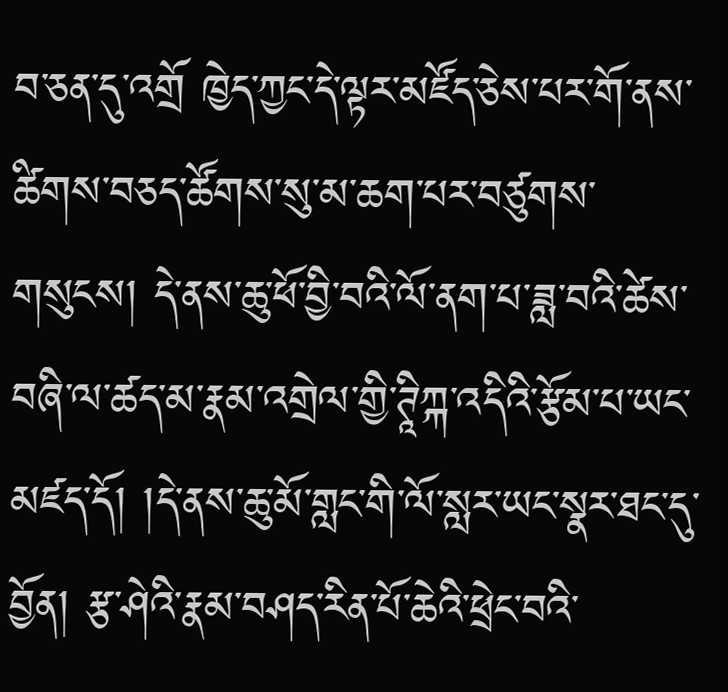བ་ཅན་དུ་འགྲོ ཁྱེད་ཀྱང་དེ་ལྟར་མཛོད་ཅེས་པར་གོ་ནས་ཚིགས་བཅད་ཚོགས་སུ་མ་ཆག་པར་བཙུགས་གསུངས། དེ་ནས་ཆུ་ཕོ་བྱི་བའི་ལོ་ནག་པ་ཟླ་བའི་ཚེས་བཞི་ལ་ཚད་མ་རྣམ་འགྲེལ་གྱི་ཊཱིཀྐ་འདིའི་རྩོམ་པ་ཡང་མཛད་དོ། །དེ་ནས་ཆུ་མོ་གླང་གི་ལོ་སླར་ཡང་སྣར་ཐང་དུ་བྱོན། རྩ་ཤེའི་རྣམ་བཤད་རིན་པོ་ཆེའི་ཕྲེང་བའི་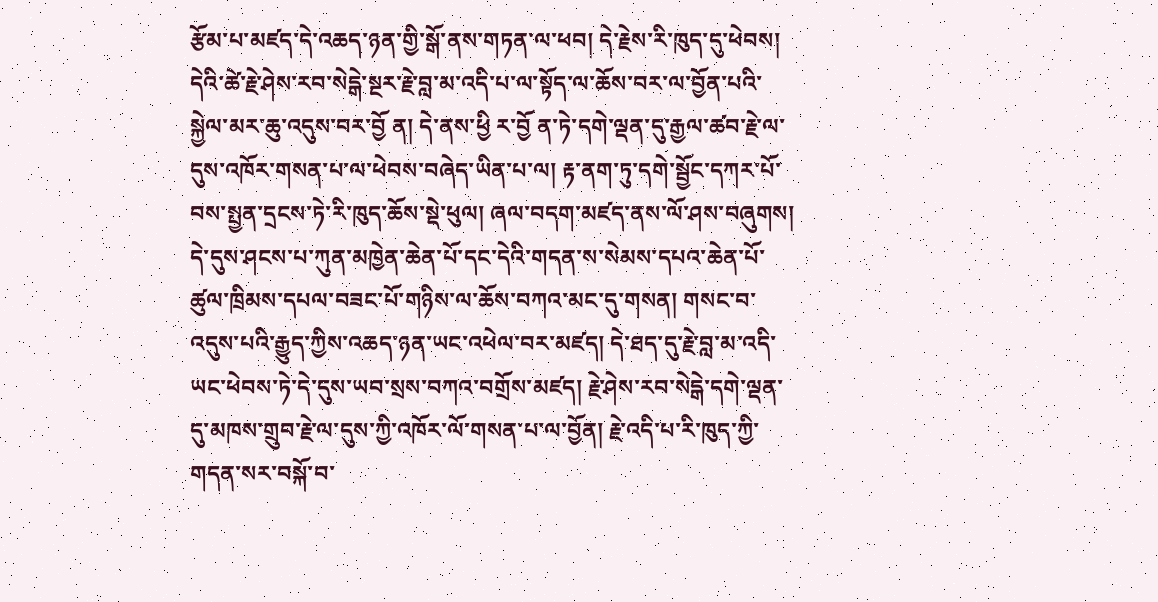རྩོམ་པ་མཛད་དེ་འཆད་ཉན་གྱི་སྒོ་ནས་གཏན་ལ་ཕབ། དེ་རྗེས་རི་ཁུད་དུ་ཕེབས། དེའི་ཚེ་རྗེ་ཤེས་རབ་སེདྒེ་སྔར་རྗེ་བླ་མ་འདི་པ་ལ་སྟོད་ལ་ཆོས་བར་ལ་བྱོན་པའི་སྐྱེལ་མར་ཆུ་འདུས་བར་བྱོ ན། དེ་ནས་ཕྱི ར་བྱོ ན་ཏེ་དགེ་ལྡན་དུ་རྒྱལ་ཚབ་རྗེ་ལ་དུས་འཁོར་གསན་པ་ལ་ཕེབས་བཞེད་ཡིན་པ་ལ། རྟ་ནག་ཏུ་དགེ་སྦྱོང་དཀར་པོ་བས་སྤྱན་དྲངས་ཏེ་རི་ཁུད་ཆོས་སྡེ་ཕུལ། ཞལ་བདག་མཛད་ནས་ལོ་ཤས་བཞུགས། དེ་དུས་ཤངས་པ་ཀུན་མཁྱེན་ཆེན་པོ་དང་དེའི་གདན་ས་སེམས་དཔའ་ཆེན་པོ་ཚུལ་ཁྲིམས་དཔལ་བཟང་པོ་གཉིས་ལ་ཆོས་བཀའ་མང་དུ་གསན། གསང་བ་འདུས་པའི་རྒྱུད་ཀྱིས་འཆད་ཉན་ཡང་འཕེལ་བར་མཛད། དེ་ཐད་དུ་རྗེ་བླ་མ་འདི་ཡང་ཕེབས་ཏེ་དེ་དུས་ཡབ་སྲས་བཀའ་བགྲོས་མཛད། རྗེ་ཤེས་རབ་སེདྒེ་དགེ་ལྡན་དུ་མཁས་གྲུབ་རྗེ་ལ་དུས་ཀྱི་འཁོར་ལོ་གསན་པ་ལ་བྱོན། རྗེ་འདི་པ་རི་ཁུད་ཀྱི་གདན་སར་བསྐོ་བ་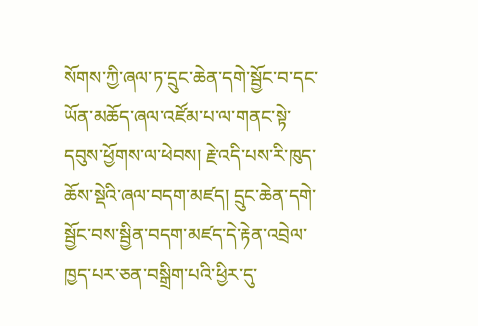སོགས་ཀྱི་ཞལ་ཏ་དྲུང་ཆེན་དགེ་སྦྱོང་བ་དང་ཡོན་མཆོད་ཞལ་འཛོམ་པ་ལ་གནང་སྟེ་དབུས་ཕྱོགས་ལ་ཕེབས། རྗེ་འདི་པས་རི་ཁུད་ཆོས་སྡེའི་ཞལ་བདག་མཛད། དྲུང་ཆེན་དགེ་སྦྱོང་བས་སྦྱིན་བདག་མཛད་དེ་རྟེན་འབྲེལ་ཁྱད་པར་ཅན་བསྒྲིག་པའི་ཕྱིར་དུ་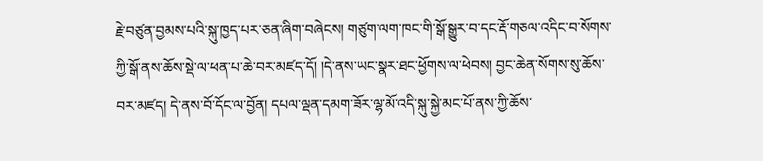རྗེ་བཙུན་བྱམས་པའི་སྐུ་ཁྱད་པར་ཅན་ཞིག་བཞེངས། གཙུག་ལག་ཁང་གི་སྒོ་སྒྱུར་བ་དང་རྡོ་གཅལ་འདིང་བ་སོགས་ཀྱི་སྒོ་ནས་ཆོས་སྡེ་ལ་ཕན་པ་ཆེ་བར་མཛད་དོ། །དེ་ནས་ཡང་སྣར་ཐང་ཕྱོགས་ལ་ཕེབས། བྱང་ཆེན་སོགས་སུ་ཆོས་བར་མཛད། དེ་ནས་བོ་དོང་ལ་བྱོན། དཔལ་ལྡན་དམག་ཟོར་ལྷ་མོ་འདི་སྐུ་སྐྱེ་མང་པོ་ནས་ཀྱི་ཆོས་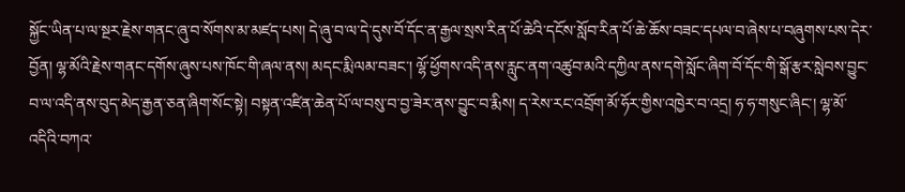སྐྱོང་ཡིན་པ་ལ་སྔར་རྗེས་གནང་ཞུ་བ་སོགས་མ་མཛད་པས། དེ་ཞུ་བ་ལ་དེ་དུས་བོ་དོང་ན་རྒྱལ་སྲས་རིན་པོ་ཆེའི་དངོས་སློབ་རིན་པོ་ཆེ་ཆོས་བཟང་དཔལ་བ་ཞེས་པ་བཞུགས་པས་དེར་བྱོན། ལྷ་མོའི་རྗེས་གནང་དགོས་ཞུས་པས་ཁོང་གི་ཞལ་ནས། མདང་རྨི་ལམ་བཟང་། ལྷོ་ཕྱོགས་འདི་ནས་རླུང་ནག་འཚུབ་མའི་དཀྱིལ་ནས་དགེ་སློང་ཞིག་བོ་དོང་གི་སྒོ་རྩར་སླེབས་བྱུང་བ་ལ་འདི་ནས་བུད་མེད་རྒྱན་ཅན་ཞིག་སོང་སྟེ། བསྟན་འཛིན་ཆེན་པོ་ལ་བསུ་བ་བྱ་ཟེར་ནས་བྱུང་བ་རྨིས། ད་རེས་རང་འབྲོག་མོ་ཧོར་གྱིས་འཁྱེར་བ་འདྲ། ཧ་ཧ་གསུང་ཞིང་། ལྷ་མོ་འདིའི་བཀའ་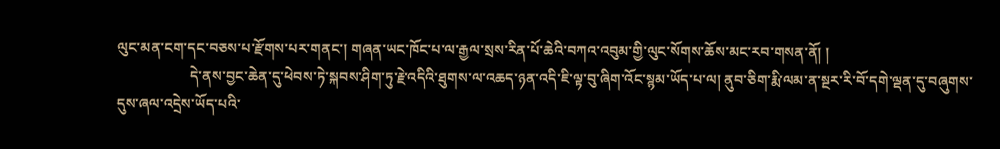ལུང་མན་ངག་དང་བཅས་པ་རྫོགས་པར་གནང་། གཞན་ཡང་ཁོང་པ་ལ་རྒྱལ་སྲས་རིན་པོ་ཆེའི་བཀའ་འབུམ་གྱི་ལུང་སོགས་ཆོས་མང་རབ་གསན་ནོ། །
                    དེ་ནས་བྱང་ཆེན་དུ་ཕེབས་ཏེ་སྐབས་ཤིག་ཏུ་རྗེ་འདིའི་ཐུགས་ལ་འཆད་ཉན་འདི་ཇི་ལྟ་བུ་ཞིག་འོང་སྙམ་ཡོད་པ་ལ། ནུབ་ཅིག་རྨི་ལམ་ན་སྔར་རི་བོ་དགེ་ལྡན་དུ་བཞུགས་དུས་ཞལ་འདྲེས་ཡོད་པའི་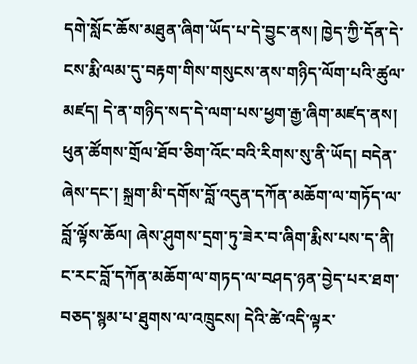དགེ་སློང་ཆོས་མཐུན་ཞིག་ཡོད་པ་དེ་བྱུང་ནས། ཁྱེད་ཀྱི་དོན་དེ་ངས་རྨི་ལམ་དུ་བརྟག་གིས་གསུངས་ནས་གཉིད་ལོག་པའི་ཚུལ་མཛད། དེ་ན་གཉིད་སད་དེ་ལག་པས་ཕྱག་རྒྱ་ཞིག་མཛད་ནས། ཕུན་ཚོགས་གྲོལ་ཐོབ་ཅིག་འོང་བའི་རིགས་སུ་ནི་ཡོད། བདེན་ཞེས་དང་། སྐྲག་མི་དགོས་བློ་འདུན་དཀོན་མཆོག་ལ་གཏོད་ལ་བློ་ལྟོས་ཆོལ། ཞེས་ཤུགས་དྲག་ཏུ་ཟེར་བ་ཞིག་རྨིས་པས་ད་ནི། ང་རང་བློ་དཀོན་མཆོག་ལ་གཏད་ལ་བཤད་ཉན་བྱེད་པར་ཐག་བཅད་སྙམ་པ་ཐུགས་ལ་འཁྲུངས། དེའི་ཚེ་འདི་ལྟར་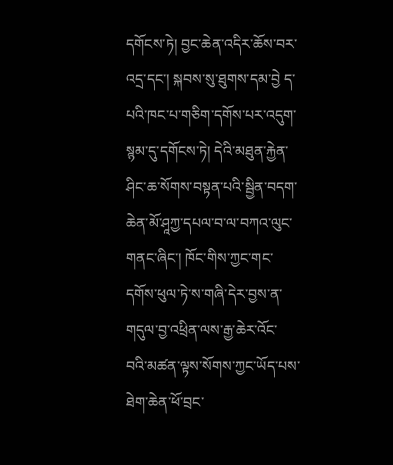དགོངས་ཏེ། བྱང་ཆེན་འདིར་ཆོས་བར་འདྲ་དང་། སྐབས་སུ་ཐུགས་དམ་བྱེ ད་པའི་ཁང་པ་གཅིག་དགོས་པར་འདུག་སྙམ་དུ་དགོངས་ཏེ། དེའི་མཐུན་རྐྱེན་ཤིང་ཆ་སོགས་བསྟན་པའི་སྦྱིན་བདག་ཆེན་མོ་ཤཱཀྱ་དཔལ་བ་ལ་བཀའ་ལུང་གནང་ཞིང་། ཁོང་གིས་ཀྱང་གང་དགོས་ཕུལ་ཏེ་ས་གཞི་དེར་བྱས་ན་གདུལ་བྱ་འཕྲིན་ལས་རྒྱ་ཆེར་འོང་བའི་མཚན་ལྟས་སོགས་ཀྱང་ཡོད་པས་ཐེག་ཆེན་ཕོ་བྲང་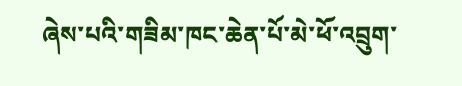ཞེས་པའི་གཟིམ་ཁང་ཆེན་པོ་མེ་ཕོ་འབྲུག་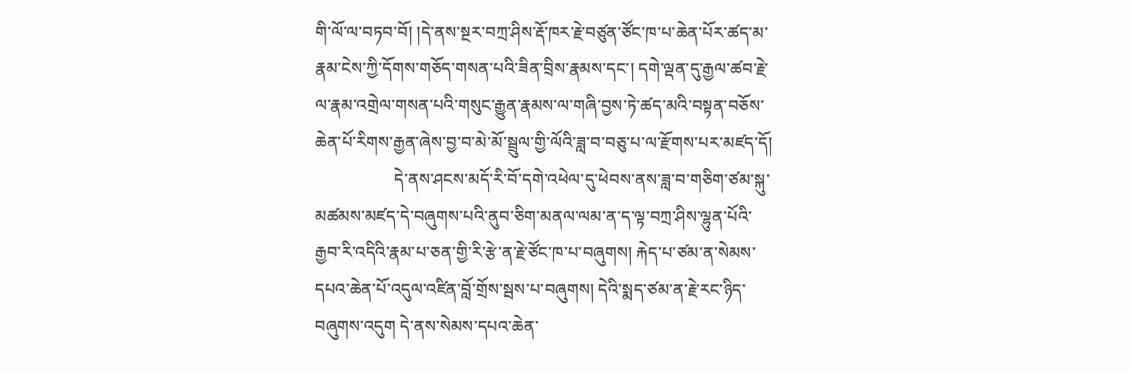གི་ལོ་ལ་བཏབ་བོ། །དེ་ནས་སྔར་བཀྲ་ཤིས་རྡོ་ཁར་རྗེ་བཙུན་ཙོང་ཁ་པ་ཆེན་པོར་ཚད་མ་རྣམ་ངེས་ཀྱི་དོགས་གཅོད་གསན་པའི་ཟིན་བྲིས་རྣམས་དང་། དགེ་ལྡན་དུ་རྒྱལ་ཚབ་རྗེ་ལ་རྣམ་འགྲེལ་གསན་པའི་གསུང་རྒྱུན་རྣམས་ལ་གཞི་བྱས་ཏེ་ཚད་མའི་བསྟན་བཅོས་ཆེན་པོ་རིགས་རྒྱན་ཞེས་བྱ་བ་མེ་མོ་སྦྲུལ་གྱི་ལོའི་ཟླ་བ་བཅུ་པ་ལ་རྫོགས་པར་མཛད་དོ།
                   དེ་ནས་ཤངས་མདོ་རི་བོ་དགེ་འཕེལ་དུ་ཕེབས་ནས་ཟླ་བ་གཅིག་ཙམ་སྐུ་མཚམས་མཛད་དེ་བཞུགས་པའི་ནུབ་ཅིག་མནལ་ལམ་ན་ད་ལྟ་བཀྲ་ཤིས་ལྷུན་པོའི་རྒྱབ་རི་འདིའི་རྣམ་པ་ཅན་གྱི་རི་རྩེ་ན་རྗེ་ཙོང་ཁ་པ་བཞུགས། རྐེད་པ་ཙམ་ན་སེམས་དཔའ་ཆེན་པོ་འདུལ་འཛིན་བློ་གྲོས་སྦས་པ་བཞུགས། དེའི་སྨད་ཙམ་ན་རྗེ་རང་ཉིད་བཞུགས་འདུག དེ་ནས་སེམས་དཔའ་ཆེན་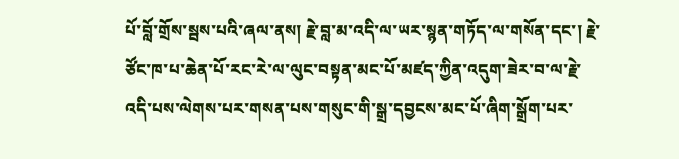པོ་བློ་གྲོས་སྦས་པའི་ཞལ་ནས། རྗེ་བླ་མ་འདི་ལ་ཡར་སྙན་གཏོད་ལ་གསོན་དང་། རྗེ་ཙོང་ཁ་པ་ཆེན་པོ་རང་རེ་ལ་ལུང་བསྟན་མང་པོ་མཛད་ཀྱིན་འདུག་ཟེར་བ་ལ་རྗེ་འདི་པས་ལེགས་པར་གསན་པས་གསུང་གི་སྒྲ་དབྱངས་མང་པོ་ཞིག་སྒྲོག་པར་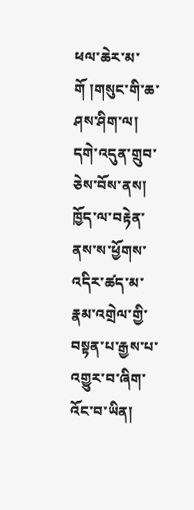ཕལ་ཆེར་མ་གོ །གསུང་གི་ཆ་ཤས་ཤིག་ལ། དགེ་འདུན་གྲུབ་ཅེས་བོས་ནས། ཁྱོད་ལ་བརྟེན་ནས་ས་ཕྱོགས་འདིར་ཚད་མ་རྣམ་འགྲེལ་གྱི་བསྟན་པ་རྒྱས་པ་འགྱུར་བ་ཞིག་འོང་བ་ཡིན།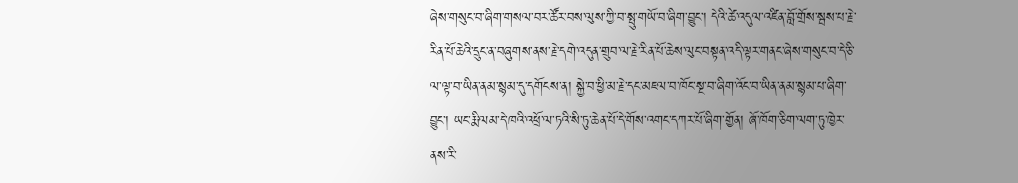ཞེས་གསུང་བ་ཞིག་གསལ་བར་ཚོར་བས་ལུས་ཀྱི་བ་སྤུ་གཡོ་བ་ཞིག་བྱུང་། དེའི་ཚེ་འདུལ་འཛིན་བློ་གྲོས་སྦས་པ་རྗེ་རིན་པོ་ཆེའི་དྲུང་ན་བཞུགས་ནས་རྗེ་དགེ་འདུན་གྲུབ་ལ་རྗེ་རིན་པོ་ཆེས་ལུང་བསྟན་འདི་ལྟར་གནང་ཞེས་གསུང་བ་དེ་ཅི་ལ་ལྟ་བ་ཡིན་ནམ་སྙམ་དུ་དགོངས་ན། སྐྱེ་བ་ཕྱི་མ་རྗེ་དང་མཇལ་བ་ཁོང་སྔ་བ་ཞིག་འོང་བ་ཡིན་ནམ་སྙམ་པ་ཞིག་བྱུང་། ཡང་རྨི་ལམ་དེ་ཁའི་འཕྲོ་ལ་ཏའི་སི་ཏུ་ཆེན་པོ་དེ་གོས་འགང་དཀར་པོ་ཞིག་གྱོན། ཞོ་ཁོག་ཅིག་ལག་ཏུ་ཁྱེར་ནས་རི་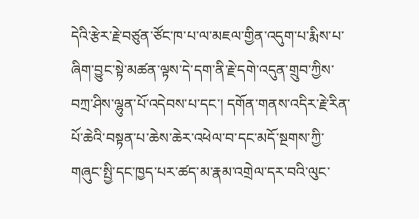དེའི་རྩེར་རྗེ་བཙུན་ཙོང་ཁ་པ་ལ་མཇལ་གྱིན་འདུག་པ་རྨིས་པ་ཞིག་བྱུང་སྟེ་མཚན་ལྟས་དེ་དག་ནི་རྗེ་དགེ་འདུན་གྲུབ་ཀྱིས་བཀྲ་ཤིས་ལྷུན་པོ་འདེབས་པ་དང་། དགོན་གནས་འདིར་རྗེ་རིན་པོ་ཆེའི་བསྟན་པ་ཆེས་ཆེར་འཕེལ་བ་དང་མདོ་སྔགས་ཀྱི་གཞུང་སྤྱི་དང་ཁྱད་པར་ཚད་མ་རྣམ་འགྲེལ་དར་བའི་ལུང་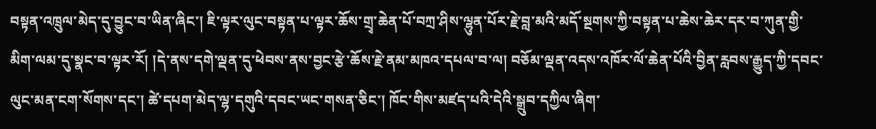བསྟན་འཁྲུལ་མེད་དུ་བྱུང་བ་ཡིན་ཞིང་། ཇི་ལྟར་ལུང་བསྟན་པ་ལྟར་ཆོས་གྲྭ་ཆེན་པོ་བཀྲ་ཤིས་ལྷུན་པོར་རྗེ་བླ་མའི་མདོ་སྔགས་ཀྱི་བསྟན་པ་ཆེས་ཆེར་དར་བ་ཀུན་གྱི་མིག་ལམ་དུ་སྣང་བ་ལྟར་རོ། །དེ་ནས་དགེ་ལྡན་དུ་ཕེབས་ནས་བྱང་རྩེ་ཆོས་རྗེ་ནམ་མཁའ་དཔལ་བ་ལ། བཅོམ་ལྡན་འདས་འཁོར་ལོ་ཆེན་པོའི་བྱིན་རླབས་རྒྱུད་ཀྱི་དབང་ལུང་མན་ངག་སོགས་དང་། ཚེ་དཔག་མེད་ལྷ་དགུའི་དབང་ཡང་གསན་ཅིང་། ཁོང་གིས་མཛད་པའི་དེའི་སྒྲུབ་དཀྱིལ་ཞིག་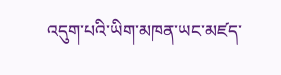འདུག་པའི་ཡིག་མཁན་ཡང་མཛད་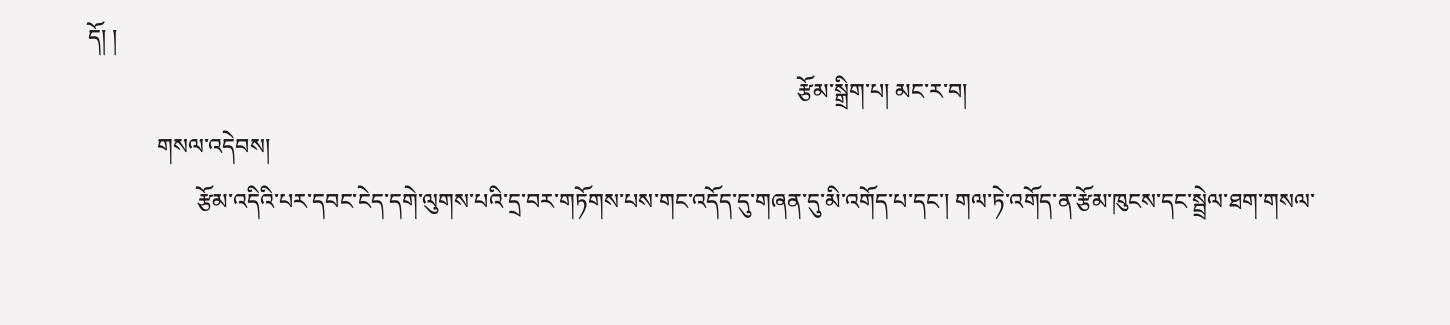དོ། །
                                                                                                                            རྩོམ་སྒྲིག་པ། མང་ར་བ།
            གསལ་འདེབས།
                   རྩོམ་འདིའི་པར་དབང་ངེད་དགེ་ལུགས་པའི་དྲ་བར་གཏོགས་པས་གང་འདོད་དུ་གཞན་དུ་མི་འགོད་པ་དང་། གལ་ཏེ་འགོད་ན་རྩོམ་ཁུངས་དང་སྦྲེལ་ཐག་གསལ་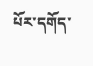པོར་དགོད་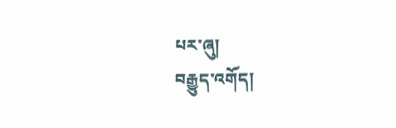པར་ཞུ།
བརྒྱུད་འགོད།